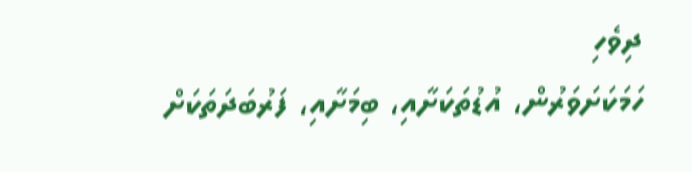ދިވެހި
ހަމަކަށަވަރުން، އުޑުތަކަށާއި، ބިމަށާއި، ފަރުބަދަތަކަށް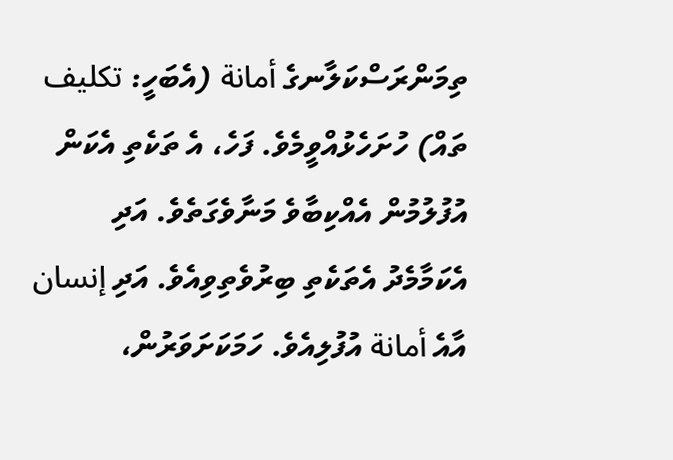ތިމަންރަސްކަލާނގެ أمانة (އެބަހީ: تكليف ތައް) ހުށަހެޅުއްވީމެވެ. ފަހެ، އެ ތަކެތި އެކަން އުފުލުމުން އެއްކިބާވެ މަނާވެގަތެވެ. އަދި އެކަމާމެދު އެތަކެތި ބިރުވެތިވިއެވެ. އަދި إنسان އާއެ أمانة އުފުލިއެވެ. ހަމަކަށަވަރުން،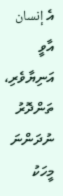އެ إنسان އާވީ އަނިޔާވެރި، ތަންދޮރު ނުދަންނަ މީހަކު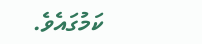ކަމުގައެވެ.